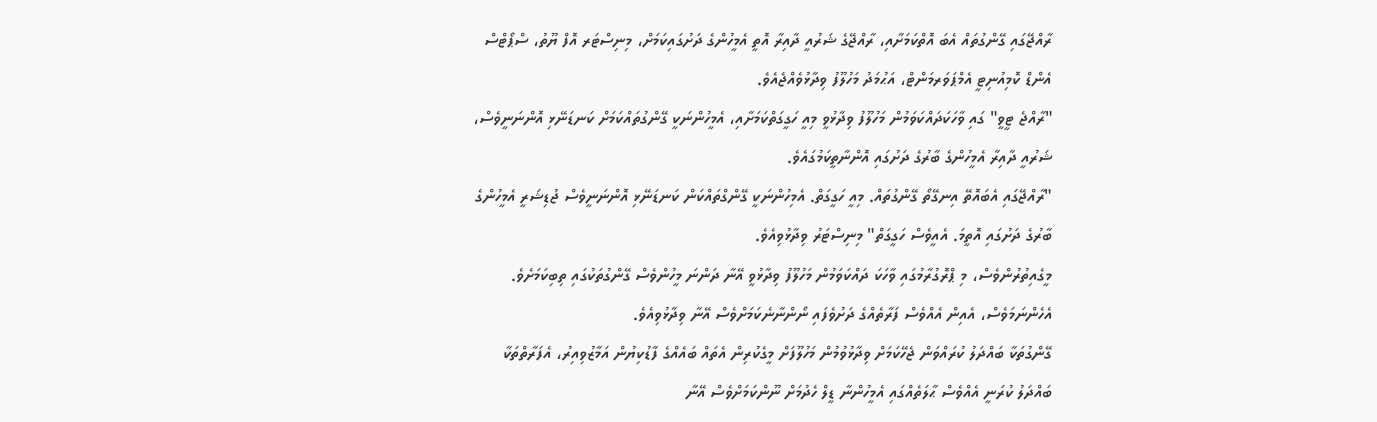ރާއްޖޭގައި ގޭންގުތައް އެބަ އޮތްކަމަށާއި، ރާއްޖޭގެ ޝަރުއީ ދާއިރާ އޮތީ އެމީހުންގެ ދަށުގައިކަމަށް، މިނިސްޓަރ އޮފް ޔޫތު، ސްޕޯޓްސް އެންޑް ކޮމިއުނިޓީ އެމްޕަވަރމަންޓް، އަޙުމަދު މަހުލޫފު ވިދާޅުވެއްޖެއެވެ.
"ރާއްޖެ ޓީވީ" ގައި ވާހަކަދައްކަވަމުން މަހުލޫފު ވިދާޅުވީ މިއީ ހަގީގަތްކަމަށާއި، އެމީހުންނަކީ ގޭންގުތައްކަމަށް ކަނޑަނޭޅި އޮންނަނީވެސް، ޝަރުއީ ދާއިރާ އެމީހުންގެ ބާރުގެ ދަށުގައި އޮންނާތީކަމުގައެވެ.
"ރާއްޖޭގައި އެބައޮތޭ އިނގޭތޯ ގޭންގުތައް. މިއީ ހަގީގަތް. އެމިހުންނަކީ ގޭންގްތައްކަން ކަނޑަނޭޅި އޮންނަނީވެސް ޖުޑިޝަރީ އެމީހުންގެ ބާރުގެ ދަށުގައި އޮތީމަ. އެއީވެސް ހަގީގަތް" މިނިސްޓަރު ވިދާޅުވިއެވެ.
މީގެއިތުރުންވެސް، މި ޕްރޮގުރާމުގައި ވާހަކަ ދައްކަވަމުން މަހުލޫފު ވިދާޅުވީ އޭނާ ދަންނަ މީހުންވެސް ގޭންގުތަކުގައި ތިބިކަމަށެވެ. އެހެންނަމަވެސް، އެއިން އެއްވެސް ފަރާތެއްގެ ދަށުވެފައި ނޯންނާނެކަމަށްވެސް އޭނާ ވިދާޅުވިއެވެ.
ގޭންގުތަކާ ބައްދަލު ކުރައްވަން ޖެހޭކަމަށް ވިދާޅުވުމުން މަހުލޫފަށް މީގެކުރިން އެތައް ބައެއްގެ ފާޑުކިޔުން އަމާޒުވިއިރު، އެފަރާތްތަކާ ބައްދަލު ކުރަނީ އެއްވެސް ޙާލަތެއްގައި އެމީހުންނާ ޑީލް ހެދުމަށް ނޫންކަމަށްވެސް އޭނާ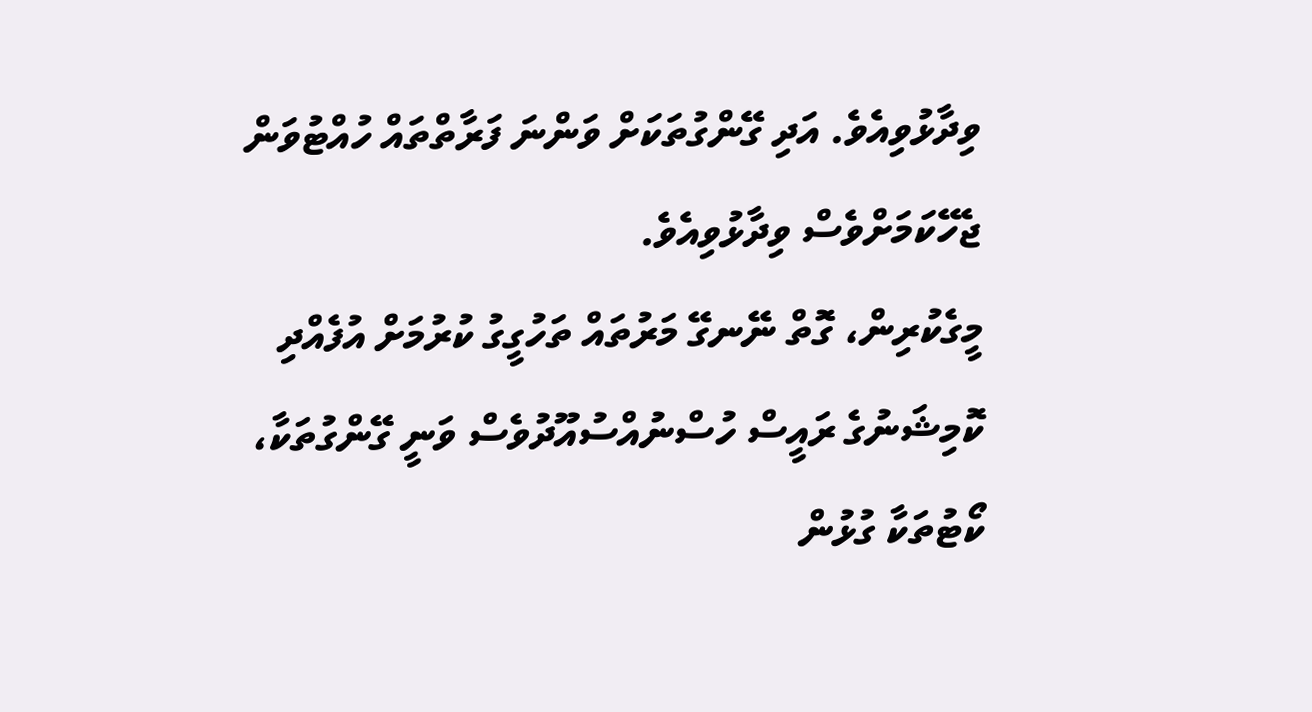ވިދާޅުވިއެވެ. އަދި ގޭންގުތަކަށް ވަންނަ ފަރާތްތައް ހުއްޓުވަން ޖެހޭކަމަށްވެސް ވިދާޅުވިއެވެ.
މީގެކުރިން، ގޮތް ނޭނގޭ މަރުތައް ތަހުގީގު ކުރުމަށް އުފެއްދި ކޮމިޝަނުގެ ރައީސް ހުސްނުއްސުއޫދުވެސް ވަނީ ގޭންގުތަކާ، ކޯޓުތަކާ ގުޅުން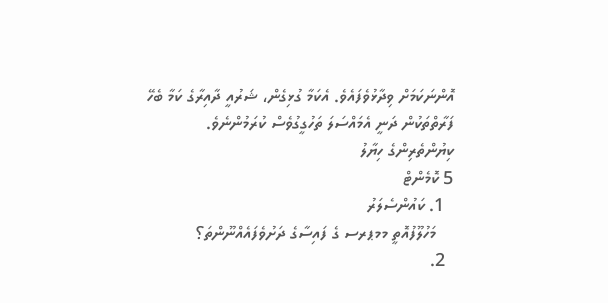އޮންނަކަމަށް ވިދާޅުވެފައެވެ. އެކަމާ ގުޅިގެން، ޝަރުއީ ދާއިރާގެ ކަމާ ބެހޭ ފަރާތްތަކުން ދަނީ އެމައްސަލަ ތަހުގީގުވެސް ކުރަމުންނެވެ.
ކިޔުންތެރިންގެ ހިޔާލު
5 ކޮމެންޓް
  1. ކައުންސެލަރު
    މަހުލޫފުއޮތީ މމޕރސ ގެ ފައިސާގެ ދަށުވެފައެއްނޫންތަ؟
  2.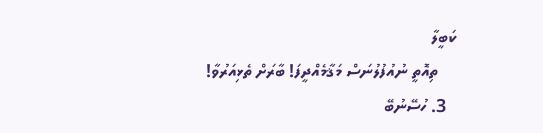ކަބީލާ
    ތިއޮތީ ނުއުފުލުނަސް މަޤާމެއްދީފަ! ބާރަށް ތެޅިއަރުވާ!
  3. ހުސޭނުބޭ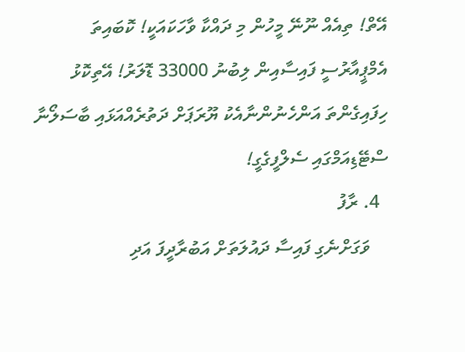އޭތް! ތިއެއް ނޫނޭ މީހުން މި ދައްކާ ވާހަކައަކީ! ކޮބައިތަ އެމްޕީއާރުސީ ފައިސާއިން ލިބުނު 33000 ޑޮލަރު! އޭތިކޮޅު ހިފައިގެންތަ އަންހެނުންނާއެކު ޔޫރަޕަށް ދަތުރެއްއަޅައި ބާސަލޯނާ ސްޓޭޑިއަމްގައި ސެލްފީގެގީ!
  4. ރާފު
    ވަގަށްނެގި ފައިސާ ދައުލަތަށް އަބުރާދީފަ އަދި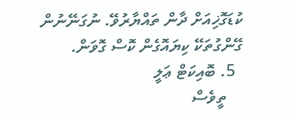ކުޑަގޮޚިއަށް ދާން ތައްޔާރުވޭ. ނުގަނޭނުން ގޭންގުތަކޭ ކިޔައޮގެން ކޮސް ގޮވަން.
  5. ބޮއިކަޓް ޢަލީ
    ތީވެސް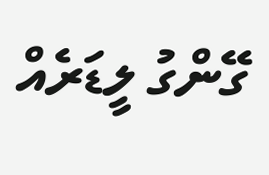ގޭންގު ލީޑަރެއް